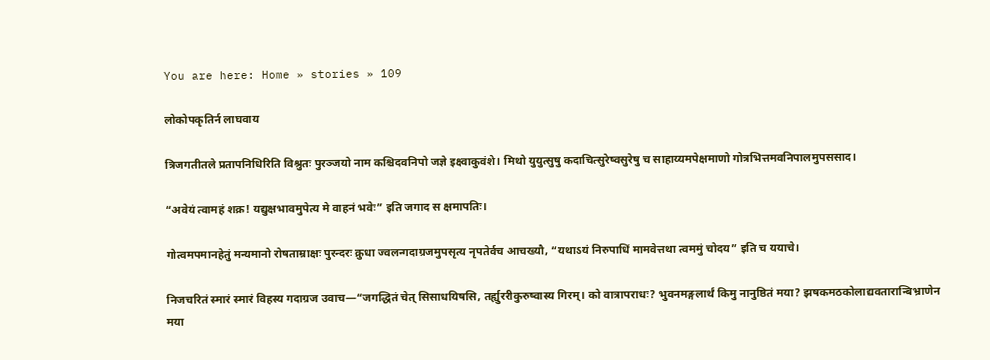You are here: Home » stories » 109

लोकोपकृतिर्न लाघवाय

त्रिजगतीतले प्रतापनिधिरिति विश्रुतः पुरञ्जयो नाम कश्चिदवनिपो जज्ञे इक्ष्वाकुवंशे। मिथो युयुत्सुषु कदाचित्सुरेष्वसुरेषु च साहाय्यमपेक्षमाणो गोत्रभित्तमवनिपालमुपससाद।

“अवेयं त्वामहं शक्र! यद्युक्षभावमुपेत्य मे वाहनं भवेः” इति जगाद स क्षमापतिः।

गोत्वमपमानहेतुं मन्यमानो रोषताम्राक्षः पुरन्दरः क्रुधा ज्वलन्गदाग्रजमुपसृत्य नृपतेर्वच आचख्यौ, “यथाऽयं निरुपाधिं मामवेत्तथा त्वममुं चोदय” इति च ययाचे।

निजचरितं स्मारं स्मारं विहस्य गदाग्रज उवाच—“जगद्धितं चेत् सिसाधयिषसि, तर्ह्युररीकुरुष्वास्य गिरम्। को वात्रापराधः? भुवनमङ्गलार्थं किमु नानुष्ठितं मया? झषकमठकोलाद्यवतारान्बिभ्राणेन मया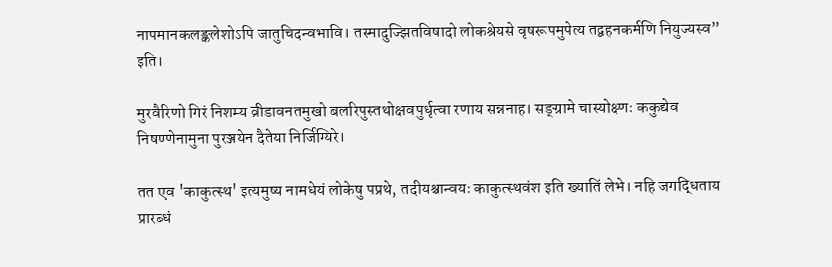नापमानकलङ्कलेशोऽपि जातुचिदन्वभावि। तस्मादुज्झितविषादो लोकश्रेयसे वृषरूपमुपेत्य तद्वहनकर्मणि नियुज्यस्व” इति।

मुरवैरिणो गिरं निशम्य व्रीडावनतमुखो बलरिपुस्तथोक्षवपुर्धृत्वा रणाय सन्ननाह। सङ्ग्रामे चास्योक्ष्णः ककुद्येव निषण्णेनामुना पुरञ्जयेन दैतेया निर्जिग्यिरे।

तत एव 'काकुत्स्थ' इत्यमुष्य नामधेयं लोकेषु पप्रथे, तदीयश्चान्वयः काकुत्स्थवंश इति ख्यातिं लेभे। नहि जगद्धिताय प्रारब्धं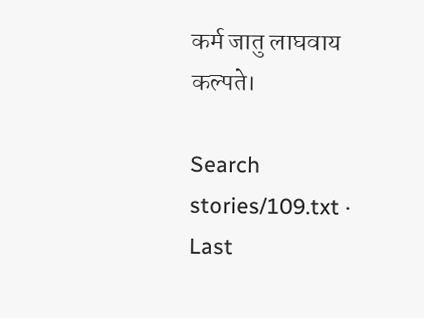कर्म जातु लाघवाय कल्पते।

Search
stories/109.txt · Last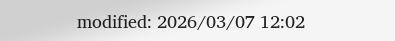modified: 2026/03/07 12:02